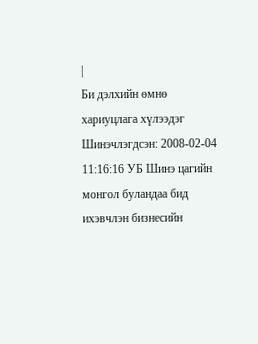|
Би дэлхийн өмнө хариуцлага хүлээдэг
Шинэчлэгдсэн: 2008-02-04 11:16:16 УБ Шинэ цагийн монгол буландаа бид ихэвчлэн бизнесийн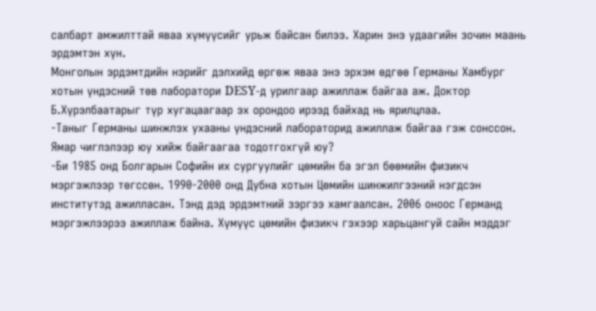салбарт амжилттай яваа хүмүүсийг урьж байсан билээ. Харин энэ удаагийн зочин маань эрдэмтэн хүн.
Монголын эрдэмтдийн нэрийг дэлхийд өргөж яваа энэ эрхэм өдгөө Германы Хамбург хотын үндэсний төв лаборатори DESY-д урилгаар ажиллаж байгаа аж. Доктор Б.Хүрэлбаатарыг түр хугацаагаар эх орондоо ирээд байхад нь ярилцлаа.
-Таныг Германы шинжлэх ухааны үндэсний лабораторид ажиллаж байгаа гэж сонссон. Ямар чиглэлээр юу хийж байгаагаа тодотгохгүй юу?
-Би 1985 онд Болгарын Софийн их сургуулийг цөмийн ба эгэл бөөмийн физикч мэргэжлээр төгссөн. 1990-2000 онд Дубна хотын Цөмийн шинжилгээний нэгдсэн институтэд ажилласан. Тэнд дэд эрдэмтний зэргээ хамгаалсан. 2006 оноос Германд мэргэжлээрээ ажиллаж байна. Хүмүүс цөмийн физикч гэхээр харьцангуй сайн мэддэг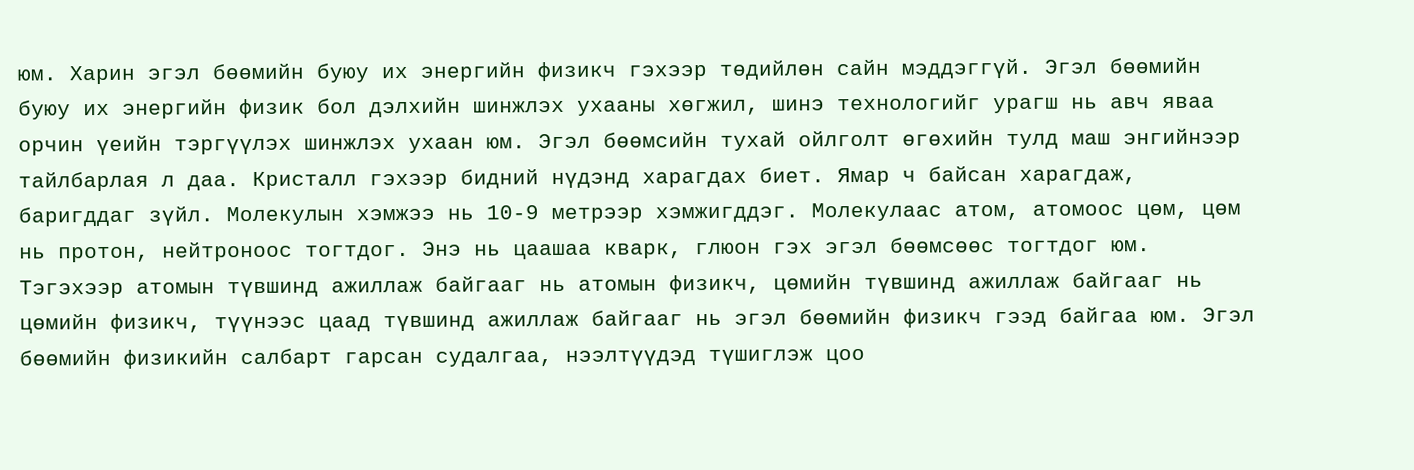юм. Харин эгэл бөөмийн буюу их энергийн физикч гэхээр төдийлөн сайн мэддэггүй. Эгэл бөөмийн буюу их энергийн физик бол дэлхийн шинжлэх ухааны хөгжил, шинэ технологийг урагш нь авч яваа орчин үеийн тэргүүлэх шинжлэх ухаан юм. Эгэл бөөмсийн тухай ойлголт өгөхийн тулд маш энгийнээр тайлбарлая л даа. Кристалл гэхээр бидний нүдэнд харагдах биет. Ямар ч байсан харагдаж, баригддаг зүйл. Молекулын хэмжээ нь 10-9 метрээр хэмжигддэг. Молекулаас атом, атомоос цөм, цөм нь протон, нейтроноос тогтдог. Энэ нь цаашаа кварк, глюон гэх эгэл бөөмсөөс тогтдог юм. Тэгэхээр атомын түвшинд ажиллаж байгааг нь атомын физикч, цөмийн түвшинд ажиллаж байгааг нь цөмийн физикч, түүнээс цаад түвшинд ажиллаж байгааг нь эгэл бөөмийн физикч гээд байгаа юм. Эгэл бөөмийн физикийн салбарт гарсан судалгаа, нээлтүүдэд түшиглэж цоо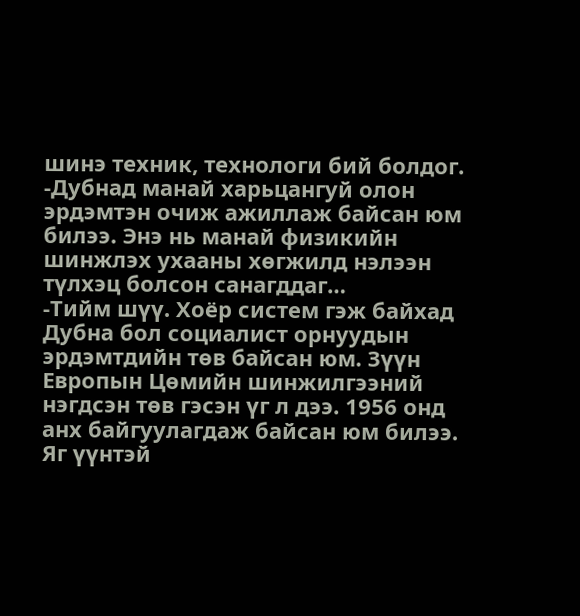шинэ техник, технологи бий болдог.
-Дубнад манай харьцангуй олон эрдэмтэн очиж ажиллаж байсан юм билээ. Энэ нь манай физикийн шинжлэх ухааны хөгжилд нэлээн түлхэц болсон санагддаг…
-Тийм шүү. Хоёр систем гэж байхад Дубна бол социалист орнуудын эрдэмтдийн төв байсан юм. Зүүн Европын Цөмийн шинжилгээний нэгдсэн төв гэсэн үг л дээ. 1956 онд анх байгуулагдаж байсан юм билээ. Яг үүнтэй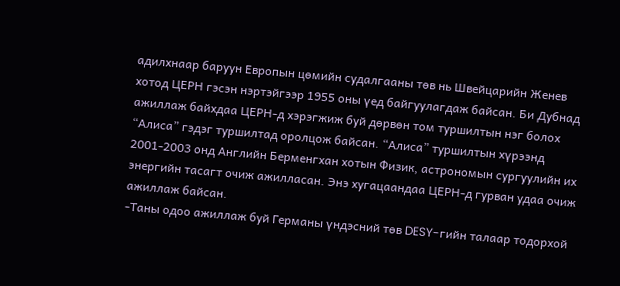адилхнаар баруун Европын цөмийн судалгааны төв нь Швейцарийн Женев хотод ЦЕРН гэсэн нэртэйгээр 1955 оны үед байгуулагдаж байсан. Би Дубнад ажиллаж байхдаа ЦЕРН-д хэрэгжиж буй дөрвөн том туршилтын нэг болох “Алиса” гэдэг туршилтад оролцож байсан. “Алиса” туршилтын хүрээнд 2001-2003 онд Английн Берменгхан хотын Физик, астрономын сургуулийн их энергийн тасагт очиж ажилласан. Энэ хугацаандаа ЦЕРН-д гурван удаа очиж ажиллаж байсан.
-Таны одоо ажиллаж буй Германы үндэсний төв DESY-гийн талаар тодорхой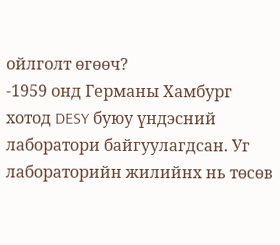ойлголт өгөөч?
-1959 онд Германы Хамбург хотод DESY буюу үндэсний лаборатори байгуулагдсан. Уг лабораторийн жилийнх нь төсөв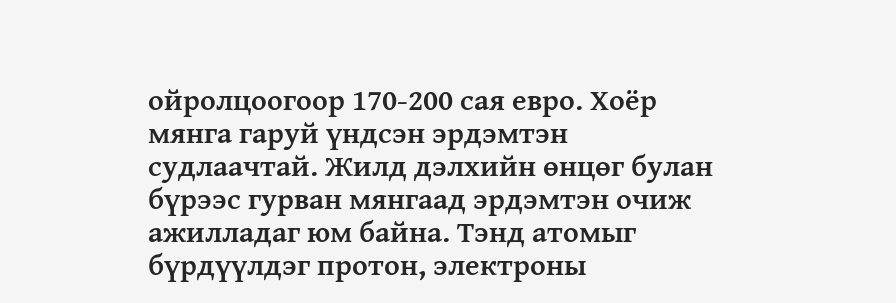ойролцоогоор 170-200 сая евро. Хоёр мянга гаруй үндсэн эрдэмтэн судлаачтай. Жилд дэлхийн өнцөг булан бүрээс гурван мянгаад эрдэмтэн очиж ажилладаг юм байна. Тэнд атомыг бүрдүүлдэг протон, электроны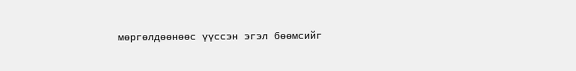мөргөлдөөнөөс үүссэн эгэл бөөмсийг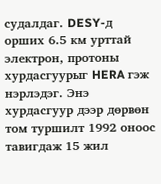судалдаг. DESY-д орших 6.5 км урттай электрон, протоны хурдасгуурыг HERA гэж нэрлэдэг. Энэ хурдасгуур дээр дөрвөн том туршилт 1992 оноос тавигдаж 15 жил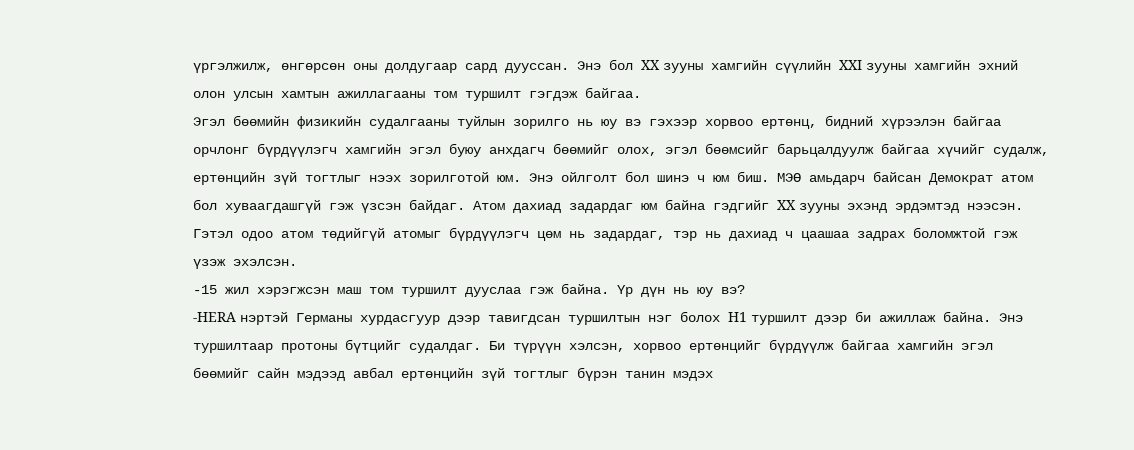үргэлжилж, өнгөрсөн оны долдугаар сард дууссан. Энэ бол XX зууны хамгийн сүүлийн XXI зууны хамгийн эхний олон улсын хамтын ажиллагааны том туршилт гэгдэж байгаа.
Эгэл бөөмийн физикийн судалгааны туйлын зорилго нь юу вэ гэхээр хорвоо ертөнц, бидний хүрээлэн байгаа орчлонг бүрдүүлэгч хамгийн эгэл буюу анхдагч бөөмийг олох, эгэл бөөмсийг барьцалдуулж байгаа хүчийг судалж, ертөнцийн зүй тогтлыг нээх зорилготой юм. Энэ ойлголт бол шинэ ч юм биш. МЭӨ амьдарч байсан Демократ атом бол хуваагдашгүй гэж үзсэн байдаг. Атом дахиад задардаг юм байна гэдгийг XX зууны эхэнд эрдэмтэд нээсэн. Гэтэл одоо атом төдийгүй атомыг бүрдүүлэгч цөм нь задардаг, тэр нь дахиад ч цаашаа задрах боломжтой гэж үзэж эхэлсэн.
-15 жил хэрэгжсэн маш том туршилт дууслаа гэж байна. Үр дүн нь юу вэ?
-HERA нэртэй Германы хурдасгуур дээр тавигдсан туршилтын нэг болох H1 туршилт дээр би ажиллаж байна. Энэ туршилтаар протоны бүтцийг судалдаг. Би түрүүн хэлсэн, хорвоо ертөнцийг бүрдүүлж байгаа хамгийн эгэл бөөмийг сайн мэдээд авбал ертөнцийн зүй тогтлыг бүрэн танин мэдэх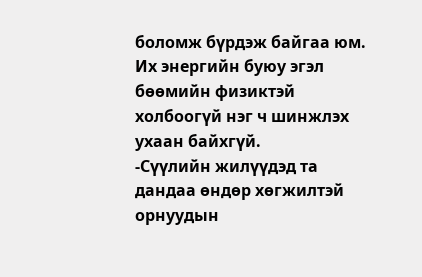боломж бүрдэж байгаа юм.
Их энергийн буюу эгэл бөөмийн физиктэй холбоогүй нэг ч шинжлэх ухаан байхгүй.
-Сүүлийн жилүүдэд та дандаа өндөр хөгжилтэй орнуудын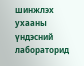шинжлэх ухааны үндэсний лабораторид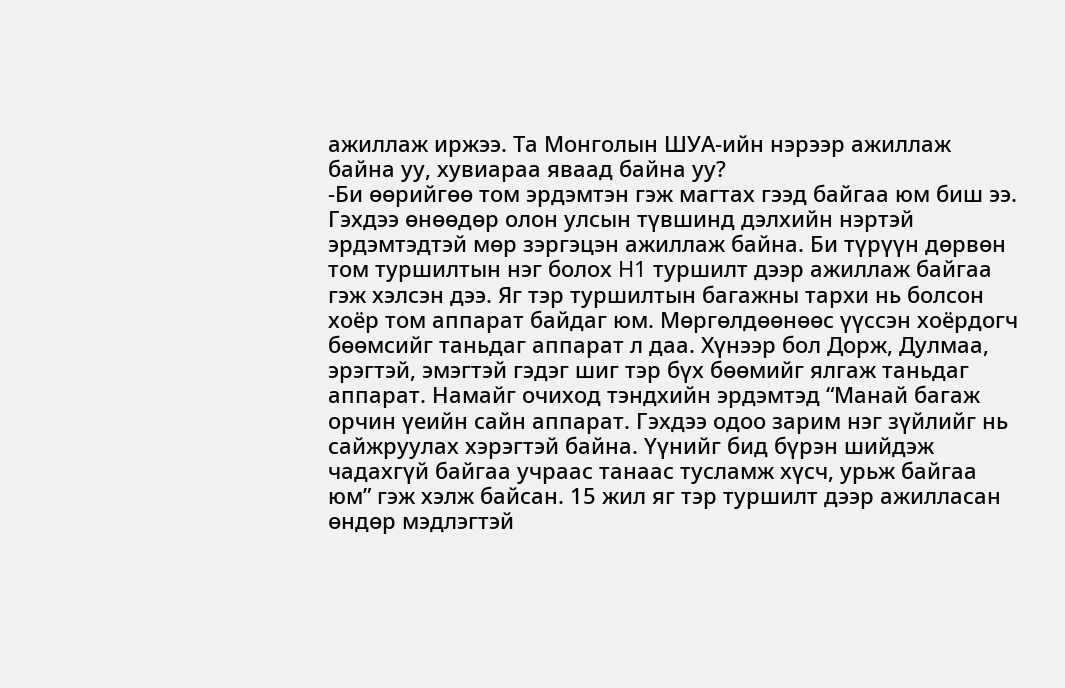ажиллаж иржээ. Та Монголын ШУА-ийн нэрээр ажиллаж байна уу, хувиараа яваад байна уу?
-Би өөрийгөө том эрдэмтэн гэж магтах гээд байгаа юм биш ээ. Гэхдээ өнөөдөр олон улсын түвшинд дэлхийн нэртэй эрдэмтэдтэй мөр зэргэцэн ажиллаж байна. Би түрүүн дөрвөн том туршилтын нэг болох H1 туршилт дээр ажиллаж байгаа гэж хэлсэн дээ. Яг тэр туршилтын багажны тархи нь болсон хоёр том аппарат байдаг юм. Мөргөлдөөнөөс үүссэн хоёрдогч бөөмсийг таньдаг аппарат л даа. Хүнээр бол Дорж, Дулмаа, эрэгтэй, эмэгтэй гэдэг шиг тэр бүх бөөмийг ялгаж таньдаг аппарат. Намайг очиход тэндхийн эрдэмтэд “Манай багаж орчин үеийн сайн аппарат. Гэхдээ одоо зарим нэг зүйлийг нь сайжруулах хэрэгтэй байна. Үүнийг бид бүрэн шийдэж чадахгүй байгаа учраас танаас тусламж хүсч, урьж байгаа юм” гэж хэлж байсан. 15 жил яг тэр туршилт дээр ажилласан өндөр мэдлэгтэй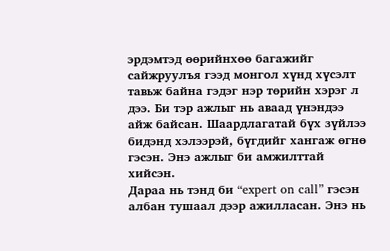эрдэмтэд өөрийнхөө багажийг сайжруулъя гээд монгол хүнд хүсэлт тавьж байна гэдэг нэр төрийн хэрэг л дээ. Би тэр ажлыг нь аваад үнэндээ айж байсан. Шаардлагатай бүх зүйлээ бидэнд хэлээрэй, бүгдийг хангаж өгнө гэсэн. Энэ ажлыг би амжилттай хийсэн.
Дараа нь тэнд би “expert on call” гэсэн албан тушаал дээр ажилласан. Энэ нь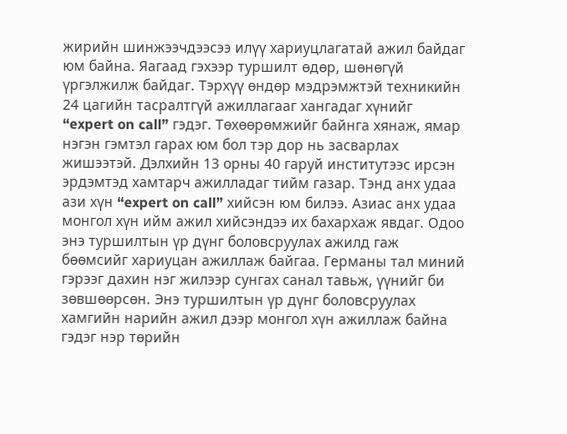жирийн шинжээчдээсээ илүү хариуцлагатай ажил байдаг юм байна. Яагаад гэхээр туршилт өдөр, шөнөгүй үргэлжилж байдаг. Тэрхүү өндөр мэдрэмжтэй техникийн 24 цагийн тасралтгүй ажиллагааг хангадаг хүнийг “expert on call” гэдэг. Төхөөрөмжийг байнга хянаж, ямар нэгэн гэмтэл гарах юм бол тэр дор нь засварлах жишээтэй. Дэлхийн 13 орны 40 гаруй институтээс ирсэн эрдэмтэд хамтарч ажилладаг тийм газар. Тэнд анх удаа ази хүн “expert on call” хийсэн юм билээ. Азиас анх удаа монгол хүн ийм ажил хийсэндээ их бахархаж явдаг. Одоо энэ туршилтын үр дүнг боловсруулах ажилд гаж бөөмсийг хариуцан ажиллаж байгаа. Германы тал миний гэрээг дахин нэг жилээр сунгах санал тавьж, үүнийг би зөвшөөрсөн. Энэ туршилтын үр дүнг боловсруулах хамгийн нарийн ажил дээр монгол хүн ажиллаж байна гэдэг нэр төрийн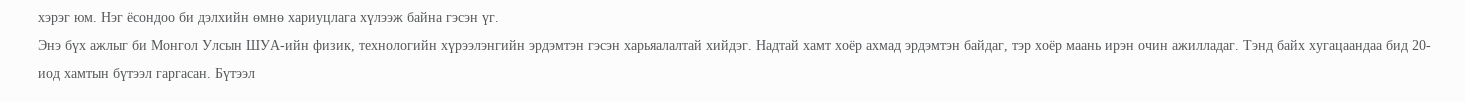хэрэг юм. Нэг ёсондоо би дэлхийн өмнө хариуцлага хүлээж байна гэсэн үг.
Энэ бүх ажлыг би Монгол Улсын ШУА-ийн физик, технологийн хүрээлэнгийн эрдэмтэн гэсэн харьяалалтай хийдэг. Надтай хамт хоёр ахмад эрдэмтэн байдаг, тэр хоёр маань ирэн очин ажилладаг. Тэнд байх хугацаандаа бид 20-иод хамтын бүтээл гаргасан. Бүтээл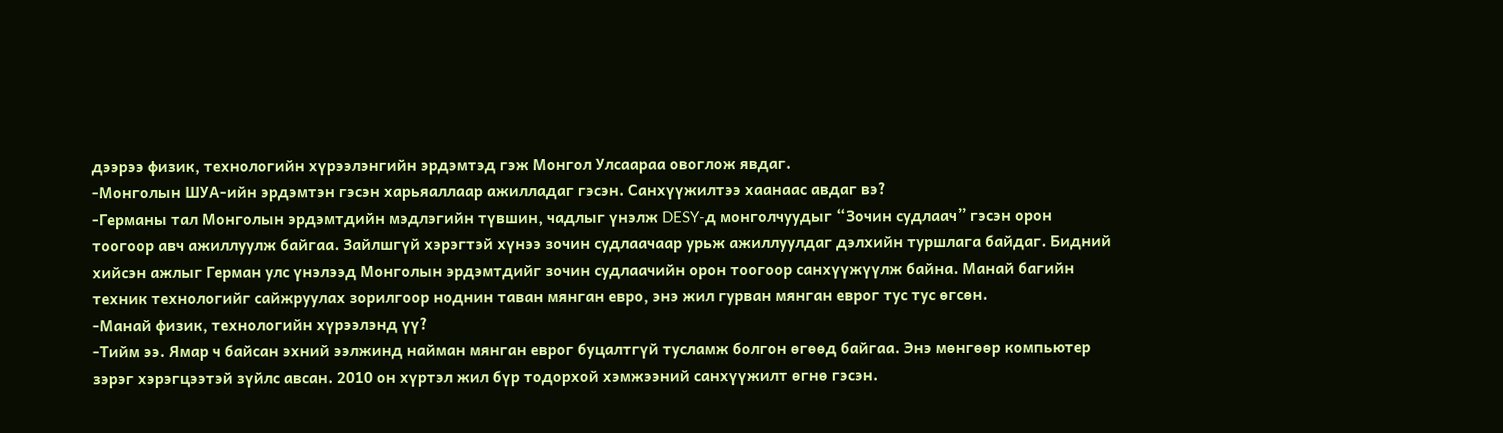дээрээ физик, технологийн хүрээлэнгийн эрдэмтэд гэж Монгол Улсаараа овоглож явдаг.
-Монголын ШУА-ийн эрдэмтэн гэсэн харьяаллаар ажилладаг гэсэн. Санхүүжилтээ хаанаас авдаг вэ?
-Германы тал Монголын эрдэмтдийн мэдлэгийн түвшин, чадлыг үнэлж DESY-д монголчуудыг “Зочин судлаач” гэсэн орон тоогоор авч ажиллуулж байгаа. Зайлшгүй хэрэгтэй хүнээ зочин судлаачаар урьж ажиллуулдаг дэлхийн туршлага байдаг. Бидний хийсэн ажлыг Герман улс үнэлээд Монголын эрдэмтдийг зочин судлаачийн орон тоогоор санхүүжүүлж байна. Манай багийн техник технологийг сайжруулах зорилгоор ноднин таван мянган евро, энэ жил гурван мянган еврог тус тус өгсөн.
-Манай физик, технологийн хүрээлэнд үү?
-Тийм ээ. Ямар ч байсан эхний ээлжинд найман мянган еврог буцалтгүй тусламж болгон өгөөд байгаа. Энэ мөнгөөр компьютер зэрэг хэрэгцээтэй зүйлс авсан. 2010 он хүртэл жил бүр тодорхой хэмжээний санхүүжилт өгнө гэсэн.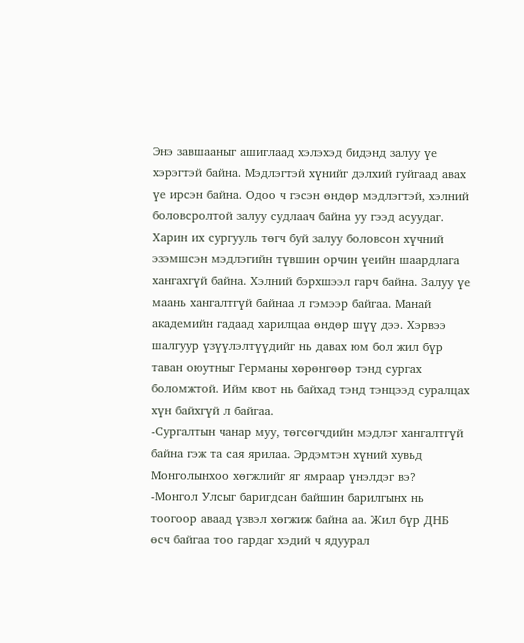Энэ завшааныг ашиглаад хэлэхэд бидэнд залуу үе хэрэгтэй байна. Мэдлэгтэй хүнийг дэлхий гуйгаад авах үе ирсэн байна. Одоо ч гэсэн өндөр мэдлэгтэй, хэлний боловсролтой залуу судлаач байна уу гээд асуудаг. Харин их сургууль төгч буй залуу боловсон хүчний эзэмшсэн мэдлэгийн түвшин орчин үеийн шаардлага хангахгүй байна. Хэлний бэрхшээл гарч байна. Залуу үе маань хангалтгүй байнаа л гэмээр байгаа. Манай академийн гадаад харилцаа өндөр шүү дээ. Хэрвээ шалгуур үзүүлэлтүүдийг нь давах юм бол жил бүр таван оюутныг Германы хөрөнгөөр тэнд сургах боломжтой. Ийм квот нь байхад тэнд тэнцээд суралцах хүн байхгүй л байгаа.
-Сургалтын чанар муу, төгсөгчдийн мэдлэг хангалтгүй байна гэж та сая ярилаа. Эрдэмтэн хүний хувьд Монголынхоо хөгжлийг яг ямраар үнэлдэг вэ?
-Монгол Улсыг баригдсан байшин барилгынх нь тоогоор аваад үзвэл хөгжиж байна аа. Жил бүр ДНБ өсч байгаа тоо гардаг хэдий ч ядуурал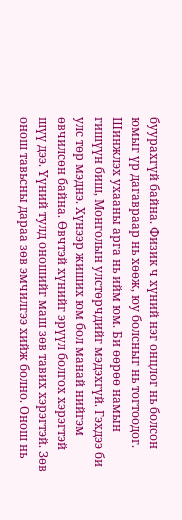буурахгүй байна. Физик ч хүний нэг онцлог нь болсон юмыг үр дагавраар нь хөөж, юу болсныг нь тогтоодог. Шинжлэх ухааны арга нь ийм юм. Би өөрөө намын гишүүн биш, Монголын улстөрчдийг мэдэхгүй. Гэхдээ би улс төр мэднэ. Хүнээр жиших юм бол манай нийгэм өвчилсөн байна. Өвчтэй хүнийг эрүүл болгох хэрэгтэй шүү дээ. Үүний тулд оношийг маш зөв тавих хэрэгтэй. Зөв онош тавьсны дараа зөв эмчилгээ хийж болно. Онош нь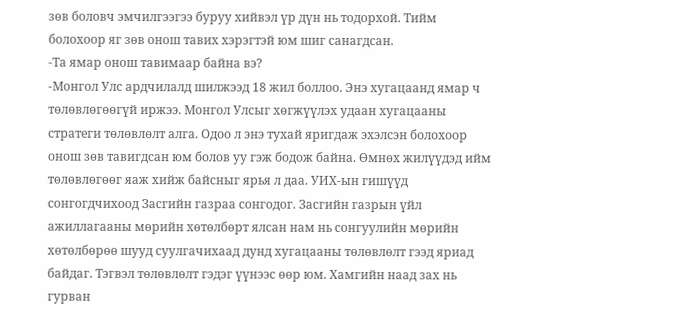зөв боловч эмчилгээгээ буруу хийвэл үр дүн нь тодорхой. Тийм болохоор яг зөв онош тавих хэрэгтэй юм шиг санагдсан.
-Та ямар онош тавимаар байна вэ?
-Монгол Улс ардчилалд шилжээд 18 жил боллоо. Энэ хугацаанд ямар ч төлөвлөгөөгүй иржээ. Монгол Улсыг хөгжүүлэх удаан хугацааны стратеги төлөвлөлт алга. Одоо л энэ тухай яригдаж эхэлсэн болохоор онош зөв тавигдсан юм болов уу гэж бодож байна. Өмнөх жилүүдэд ийм төлөвлөгөөг яаж хийж байсныг ярья л даа. УИХ-ын гишүүд сонгогдчихоод Засгийн газраа сонгодог. Засгийн газрын үйл ажиллагааны мөрийн хөтөлбөрт ялсан нам нь сонгуулийн мөрийн хөтөлбөрөө шууд суулгачихаад дунд хугацааны төлөвлөлт гээд яриад байдаг. Тэгвэл төлөвлөлт гэдэг үүнээс өөр юм. Хамгийн наад зах нь гурван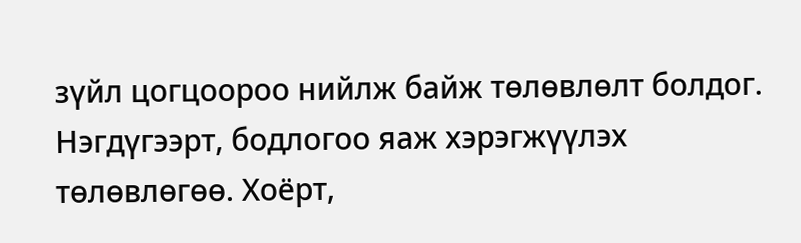зүйл цогцоороо нийлж байж төлөвлөлт болдог. Нэгдүгээрт, бодлогоо яаж хэрэгжүүлэх төлөвлөгөө. Хоёрт,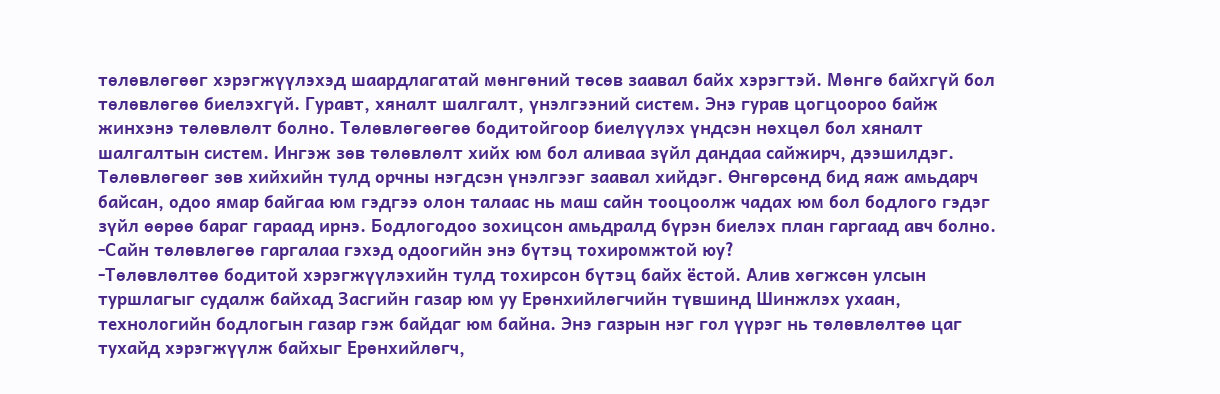төлөвлөгөөг хэрэгжүүлэхэд шаардлагатай мөнгөний төсөв заавал байх хэрэгтэй. Мөнгө байхгүй бол төлөвлөгөө биелэхгүй. Гуравт, хяналт шалгалт, үнэлгээний систем. Энэ гурав цогцоороо байж жинхэнэ төлөвлөлт болно. Төлөвлөгөөгөө бодитойгоор биелүүлэх үндсэн нөхцөл бол хяналт шалгалтын систем. Ингэж зөв төлөвлөлт хийх юм бол аливаа зүйл дандаа сайжирч, дээшилдэг.
Төлөвлөгөөг зөв хийхийн тулд орчны нэгдсэн үнэлгээг заавал хийдэг. Өнгөрсөнд бид яаж амьдарч байсан, одоо ямар байгаа юм гэдгээ олон талаас нь маш сайн тооцоолж чадах юм бол бодлого гэдэг зүйл өөрөө бараг гараад ирнэ. Бодлогодоо зохицсон амьдралд бүрэн биелэх план гаргаад авч болно.
-Сайн төлөвлөгөө гаргалаа гэхэд одоогийн энэ бүтэц тохиромжтой юу?
-Төлөвлөлтөө бодитой хэрэгжүүлэхийн тулд тохирсон бүтэц байх ёстой. Алив хөгжсөн улсын туршлагыг судалж байхад Засгийн газар юм уу Ерөнхийлөгчийн түвшинд Шинжлэх ухаан, технологийн бодлогын газар гэж байдаг юм байна. Энэ газрын нэг гол үүрэг нь төлөвлөлтөө цаг тухайд хэрэгжүүлж байхыг Ерөнхийлөгч,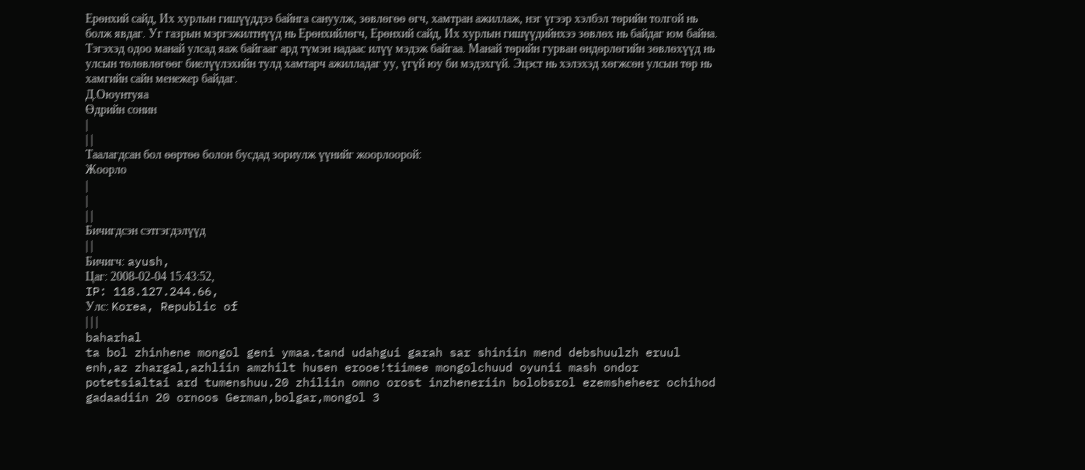Ерөнхий сайд, Их хурлын гишүүддээ байнга сануулж, зөвлөгөө өгч, хамтран ажиллаж, нэг үгээр хэлбэл төрийн толгой нь болж явдаг. Уг газрын мэргэжилтнүүд нь Ерөнхийлөгч, Ерөнхий сайд, Их хурлын гишүүдийнхээ зөвлөх нь байдаг юм байна. Тэгэхэд одоо манай улсад яаж байгааг ард түмэн надаас илүү мэдэж байгаа. Манай төрийн гурван өндөрлөгийн зөвлөхүүд нь улсын төлөвлөгөөг биелүүлэхийн тулд хамтарч ажилладаг уу, үгүй юу би мэдэхгүй. Эцэст нь хэлэхэд хөгжсөн улсын төр нь хамгийн сайн менежер байдаг.
Д.Оюунтуяа
Өдрийн сонин
|
| |
Таалагдсан бол өөртөө болон бусдад зориулж үүнийг жоорлоорой:
Жоорло
|
|
| |
Бичигдсэн сэтгэгдэлүүд
| |
Бичигч: ayush,
Цаг: 2008-02-04 15:43:52,
IP: 118.127.244.66,
Улс: Korea, Republic of
| | |
baharhal
ta bol zhinhene mongol geni ymaa.tand udahgui garah sar shiniin mend debshuulzh eruul enh,az zhargal,azhliin amzhilt husen erooe!tiimee mongolchuud oyunii mash ondor potetsialtai ard tumenshuu.20 zhiliin omno orost inzheneriin bolobsrol ezemsheheer ochihod gadaadiin 20 ornoos German,bolgar,mongol 3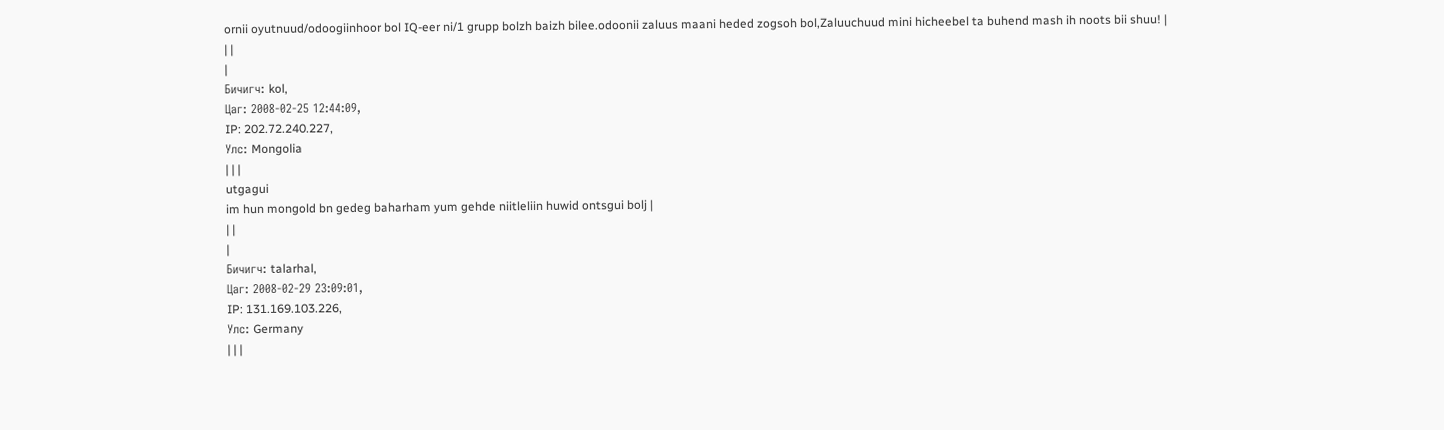ornii oyutnuud/odoogiinhoor bol IQ-eer ni/1 grupp bolzh baizh bilee.odoonii zaluus maani heded zogsoh bol,Zaluuchuud mini hicheebel ta buhend mash ih noots bii shuu! |
| |
|
Бичигч: kol,
Цаг: 2008-02-25 12:44:09,
IP: 202.72.240.227,
Улс: Mongolia
| | |
utgagui
im hun mongold bn gedeg baharham yum gehde niitleliin huwid ontsgui bolj |
| |
|
Бичигч: talarhal,
Цаг: 2008-02-29 23:09:01,
IP: 131.169.103.226,
Улс: Germany
| | |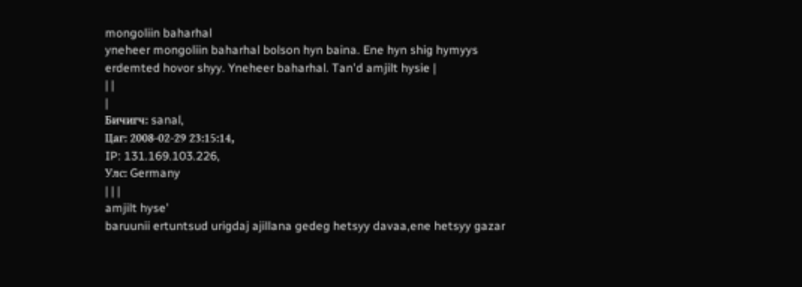mongoliin baharhal
yneheer mongoliin baharhal bolson hyn baina. Ene hyn shig hymyys erdemted hovor shyy. Yneheer baharhal. Tan'd amjilt hysie |
| |
|
Бичигч: sanal,
Цаг: 2008-02-29 23:15:14,
IP: 131.169.103.226,
Улс: Germany
| | |
amjilt hyse'
baruunii ertuntsud urigdaj ajillana gedeg hetsyy davaa,ene hetsyy gazar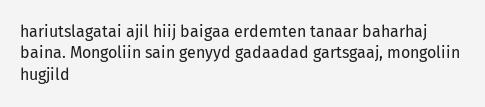hariutslagatai ajil hiij baigaa erdemten tanaar baharhaj baina. Mongoliin sain genyyd gadaadad gartsgaaj, mongoliin hugjild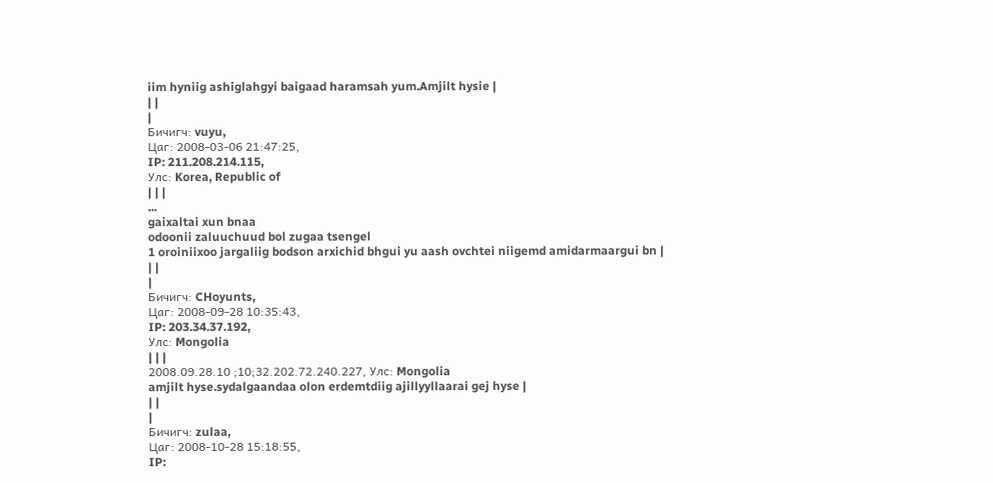iim hyniig ashiglahgyi baigaad haramsah yum.Amjilt hysie |
| |
|
Бичигч: vuyu,
Цаг: 2008-03-06 21:47:25,
IP: 211.208.214.115,
Улс: Korea, Republic of
| | |
...
gaixaltai xun bnaa
odoonii zaluuchuud bol zugaa tsengel
1 oroiniixoo jargaliig bodson arxichid bhgui yu aash ovchtei niigemd amidarmaargui bn |
| |
|
Бичигч: CHoyunts,
Цаг: 2008-09-28 10:35:43,
IP: 203.34.37.192,
Улс: Mongolia
| | |
2008.09.28.10 ;10;32.202.72.240.227, Улс: Mongolia
amjilt hyse.sydalgaandaa olon erdemtdiig ajillyyllaarai gej hyse |
| |
|
Бичигч: zulaa,
Цаг: 2008-10-28 15:18:55,
IP: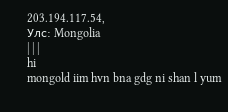203.194.117.54,
Улс: Mongolia
| | |
hi
mongold iim hvn bna gdg ni shan l yum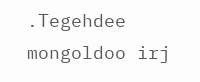.Tegehdee mongoldoo irj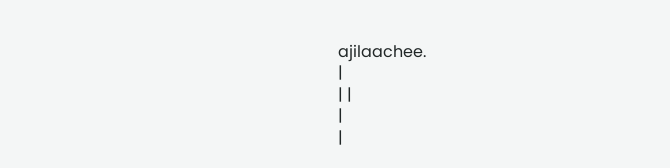ajilaachee.
|
| |
|
|